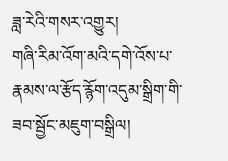ཟླ་རེའི་གསར་འགྱུར།
གཞི་རིམ་འོག་མའི་དགེ་འོས་པ་རྣམས་ལ་རྩོད་རྙོག་འདུམ་སྒྲིག་གི་ཟབ་སྦྱོང་མཇུག་བསྒྲིལ།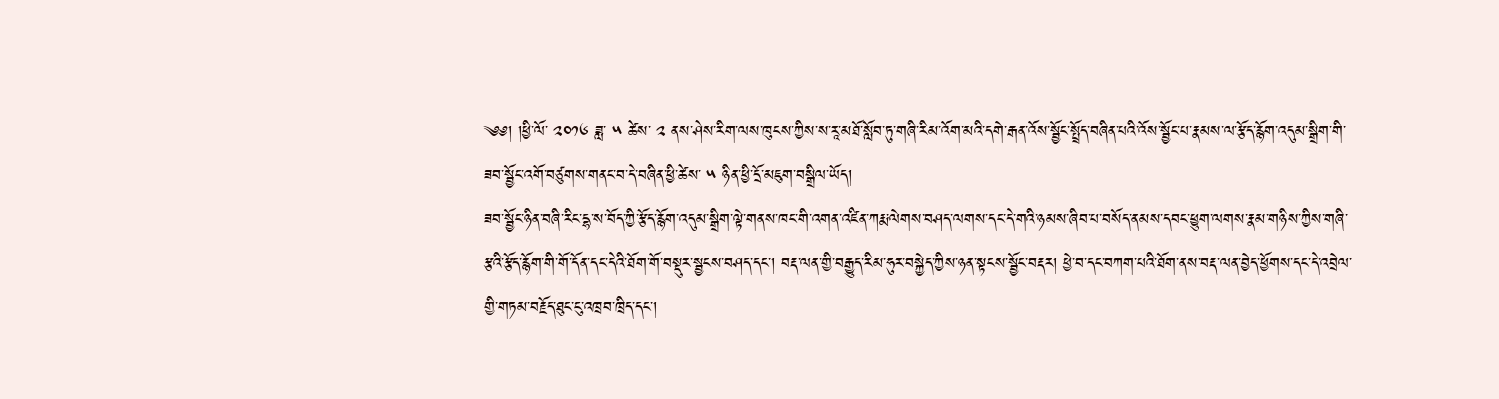༄༅། །ཕྱི་ལོ་ ༢༠༡༦ ཟླ་ ༥ ཚེས་ ༢ ནས་ཤེས་རིག་ལས་ཁུངས་ཀྱིས་ས་རཱ་མཐོ་སློབ་ཏུ་གཞི་རིམ་འོག་མའི་དགེ་རྒན་འོས་སྦྱོང་སྤྲོད་བཞིན་པའི་འོས་སྦྱོང་པ་རྣམས་ལ་རྩོད་རྙོག་འདུམ་སྒྲིག་གི་ཟབ་སྦྱོང་འགོ་བཙུགས་གནང་བ་དེ་བཞིན་ཕྱི་ཚེས་ ༥ ཉིན་ཕྱི་དྲོ་མཇུག་བསྒྲིལ་ཡོད།
ཟབ་སྦྱོང་ཉིན་བཞི་རིང་དྷ་ས་བོད་ཀྱི་རྩོད་རྙོག་འདུམ་སྒྲིག་ལྟེ་གནས་ཁང་གི་འགན་འཛིན་ཀརྨ་ལེགས་བཤད་ལགས་དང་དེ་གའི་ཉམས་ཞིབ་པ་བསོད་ནམས་དབང་ཕྱུག་ལགས་རྣམ་གཉིས་ཀྱིས་གཞི་རྩའི་རྩོད་རྙོག་གི་གོ་དོན་དང་དེའི་ཐོག་གོ་བསྡུར་སྦྱངས་བཤད་དང་། བརྡ་ལན་གྱི་བརྒྱུད་རིམ་ཧུར་བསྐྱེད་ཀྱིས་ཉན་སྟངས་སྦྱོང་བརྡར། ཕྱེ་བ་དང་བཀག་པའི་ཐོག་ནས་བརྡ་ལན་བྱེད་ཕྱོགས་དང་དེ་འབྲེལ་གྱི་གཏམ་བརྗོད་ཐུང་ངུ་འཁྲབ་ཁྲིད་དང་།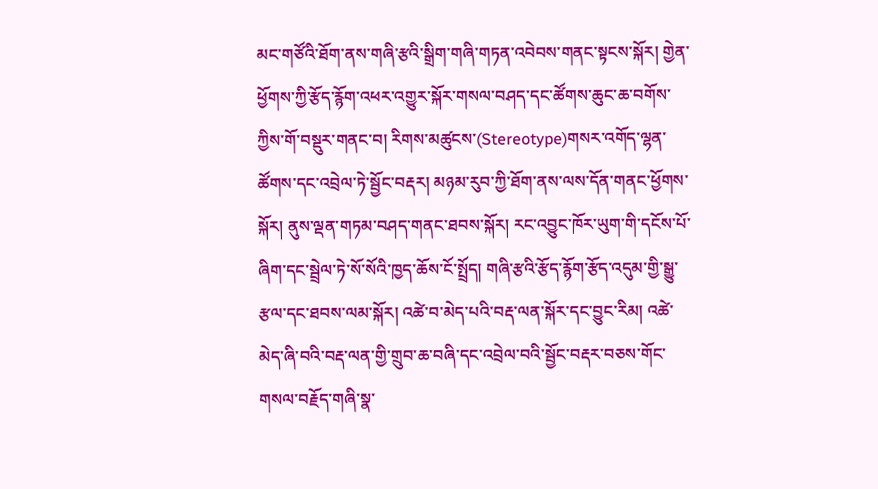མང་གཙོའི་ཐོག་ནས་གཞི་རྩའི་སྒྲིག་གཞི་གཏན་འབེབས་གནང་སྟངས་སྐོར། གྱེན་ཕྱོགས་ཀྱི་རྩོད་རྙོག་འཕར་འགྱུར་སྐོར་གསལ་བཤད་དང་ཚོགས་ཆུང་ཆ་བགོས་ཀྱིས་གོ་བསྡུར་གནང་བ། རིགས་མཚུངས་(Stereotype)གསར་འགོད་ལྷན་ཚོགས་དང་འབྲེལ་ཏེ་སྦྱོང་བརྡར། མཉམ་རུབ་ཀྱི་ཐོག་ནས་ལས་དོན་གནང་ཕྱོགས་སྐོར། ནུས་ལྡན་གཏམ་བཤད་གནང་ཐབས་སྐོར། རང་འབྱུང་ཁོར་ཡུག་གི་དངོས་པོ་ཞིག་དང་སྦྲེལ་ཏེ་སོ་སོའི་ཁྱད་ཆོས་ངོ་སྤྲོད། གཞི་རྩའི་རྩོད་རྙོག་རྩོད་འདུམ་གྱི་སྒྱུ་རྩལ་དང་ཐབས་ལམ་སྐོར། འཚེ་བ་མེད་པའི་བརྡ་ལན་སྐོར་དང་བྱུང་རིམ། འཚེ་མེད་ཞི་བའི་བརྡ་ལན་གྱི་གྲུབ་ཆ་བཞི་དང་འབྲེལ་བའི་སྦྱོང་བརྡར་བཅས་གོང་གསལ་བརྗོད་གཞི་སྣ་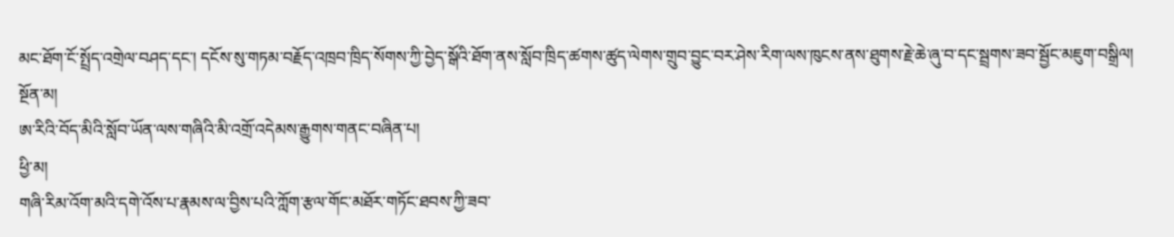མང་ཐོག་ངོ་སྤྲོད་འགྲེལ་བཤད་དང་། དངོས་སུ་གཏམ་བརྗོད་འཁྲབ་ཁྲིད་སོགས་ཀྱི་བྱེད་སྒོའི་ཐོག་ནས་སློབ་ཁྲིད་ཚགས་ཚུད་ལེགས་གྲུབ་བྱུང་བར་ཤེས་རིག་ལས་ཁུངས་ནས་ཐུགས་རྗེ་ཆེ་ཞུ་བ་དང་སྦྲགས་ཟབ་སྦྱོང་མཇུག་བསྒྲིལ།
སྔོན་མ།
ཨ་རིའི་བོད་མིའི་སློབ་ཡོན་ལས་གཞིའི་མི་འགྲོ་འདེམས་རྒྱུགས་གནང་བཞིན་པ།
ཕྱི་མ།
གཞི་རིམ་འོག་མའི་དགེ་འོས་པ་རྣམས་ལ་བྱིས་པའི་ཀློག་རྩལ་གོང་མཐོར་གཏོང་ཐབས་ཀྱི་ཟབ་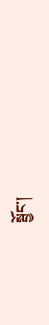སྦྱོང་།